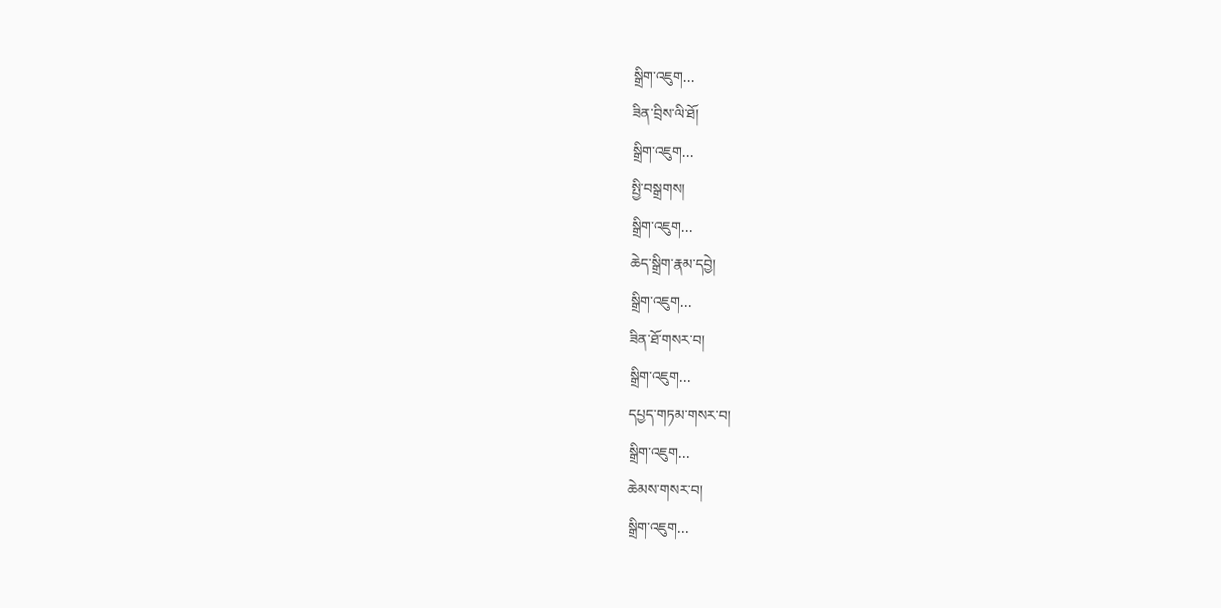སྒྲིག་འཇུག...
ཟིན་བྲིས་ལི་ཐོ།
སྒྲིག་འཇུག...
སྤྱི་བསྒྲགས།
སྒྲིག་འཇུག...
ཆེད་སྒྲིག་རྣམ་དབྱེ།
སྒྲིག་འཇུག...
ཟིན་ཐོ་གསར་བ།
སྒྲིག་འཇུག...
དཔྱད་གཏམ་གསར་བ།
སྒྲིག་འཇུག...
ཆེམས་གསར་བ།
སྒྲིག་འཇུག...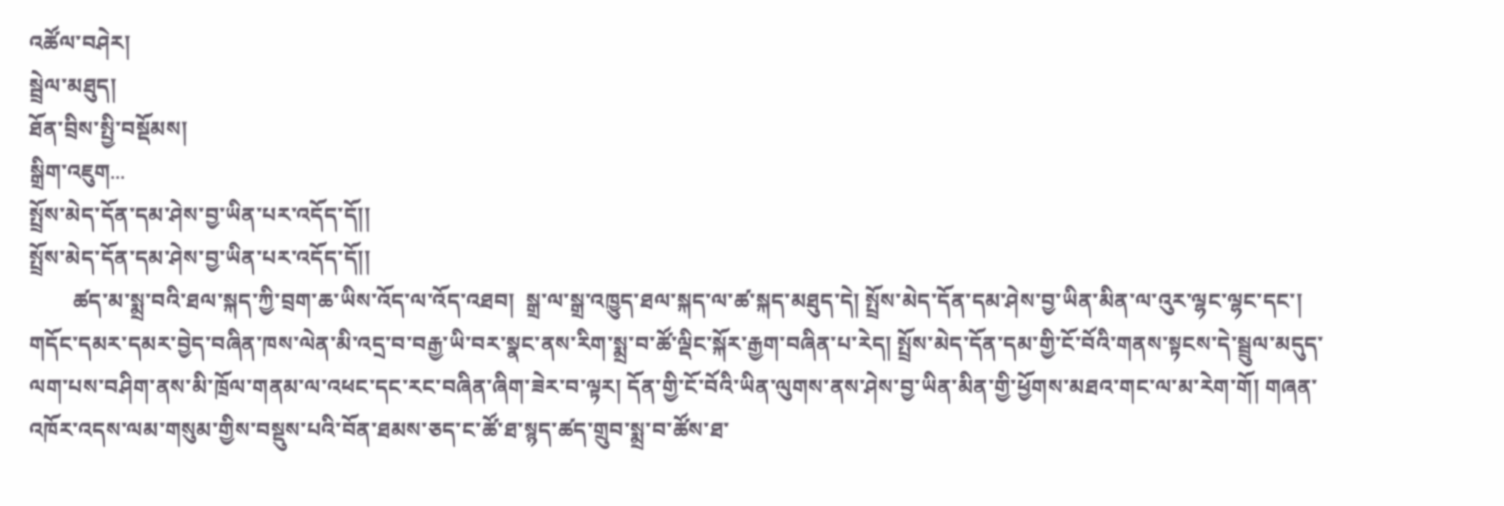འཚོལ་བཤེར།
སྦྲེལ་མཐུད།
ཐོན་བྲིས་སྤྱི་བསྡོམས།
སྒྲིག་འཇུག...
སྤྲོས་མེད་དོན་དམ་ཤེས་བྱ་ཡིན་པར་འདོད་དོ།།
སྤྲོས་མེད་དོན་དམ་ཤེས་བྱ་ཡིན་པར་འདོད་དོ།།
        ཚད་མ་སྨྲ་བའི་ཐལ་སྐད་ཀྱི་བྲག་ཆ་ཡིས་འོད་ལ་འོད་འཐབ།  སྒྲ་ལ་སྒྲ་འཁྱུད་ཐལ་སྐད་ལ་ཚ་སྐད་མཐུད་དེ། སྤྲོས་མེད་དོན་དམ་ཤེས་བྱ་ཡིན་མིན་ལ་འུར་ལྷང་ལྷང་དང་། གདོང་དམར་དམར་བྱེད་བཞིན་ཁས་ལེན་མི་འདྲ་བ་བརྒྱ་ཡི་བར་སྣང་ནས་རིག་སྨྲ་བ་ཚོ་ལྡིང་སྐོར་རྒྱག་བཞིན་པ་རེད། སྤྲོས་མེད་དོན་དམ་གྱི་ངོ་བོའི་གནས་སྟངས་དེ་སྦྲུལ་མདུད་ལག་པས་བཤིག་ནས་མི་ཁྲོལ་གནམ་ལ་འཕང་དང་རང་བཞིན་ཞིག་ཟེར་བ་ལྟར། དོན་གྱི་ངོ་བོའི་ཡིན་ལུགས་ནས་ཤེས་བྱ་ཡིན་མིན་གྱི་ཕྱོགས་མཐའ་གང་ལ་མ་རེག་གོ། གཞན་འཁོར་འདས་ལམ་གསུམ་གྱིས་བསྡུས་པའི་བོན་ཐམས་ཅད་ང་ཚོ་ཐ་སྙད་ཚད་གྲུབ་སྨྲ་བ་ཚོས་ཐ་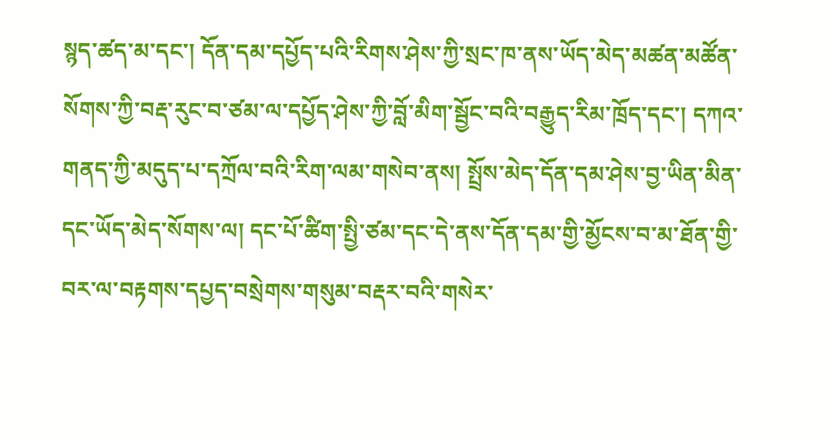སྙད་ཚད་མ་དང་། དོན་དམ་དཔྱོད་པའི་རིགས་ཤེས་ཀྱི་སྲང་ཁ་ནས་ཡོད་མེད་མཚན་མཚོན་སོགས་ཀྱི་བརྡ་རུང་བ་ཙམ་ལ་དཔྱོད་ཤེས་ཀྱི་བློ་མིག་སྦྱོང་བའི་བརྒྱུད་རིམ་ཁྲོད་དང་། དཀའ་གནད་ཀྱི་མདུད་པ་དཀྲོལ་བའི་རིག་ལམ་གསེབ་ནས། སྤྲོས་མེད་དོན་དམ་ཤེས་བྱ་ཡིན་མིན་དང་ཡོད་མེད་སོགས་ལ། དང་པོ་ཚིག་སྤྱི་ཙམ་དང་དེ་ནས་དོན་དམ་གྱི་མྱོངས་བ་མ་ཐོན་གྱི་བར་ལ་བརྟགས་དཔྱད་བསྲེགས་གསུམ་བརྡར་བའི་གསེར་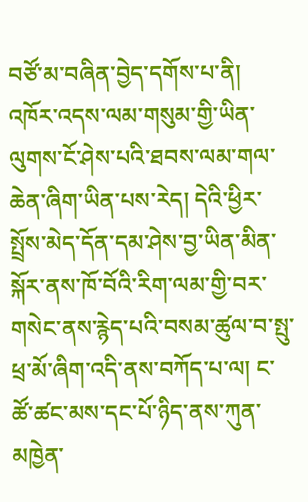བཙོ་མ་བཞིན་བྱེད་དགོས་པ་ནི། འཁོར་འདས་ལམ་གསུམ་གྱི་ཡིན་ལུགས་ངོ་ཤེས་པའི་ཐབས་ལམ་གལ་ཆེན་ཞིག་ཡིན་པས་རེད། དེའི་ཕྱིར་སྤྲོས་མེད་དོན་དམ་ཤེས་བྱ་ཡིན་མིན་སྐོར་ནས་ཁོ་བོའི་རིག་ལམ་གྱི་བར་གསེང་ནས་རྙེད་པའི་བསམ་ཚུལ་བ་སྤུ་ཕྲ་མོ་ཞིག་འདི་ནས་བཀོད་པ་ལ། ང་ཚོ་ཚང་མས་དང་པོ་ཉིད་ནས་ཀུན་མཁྱེན་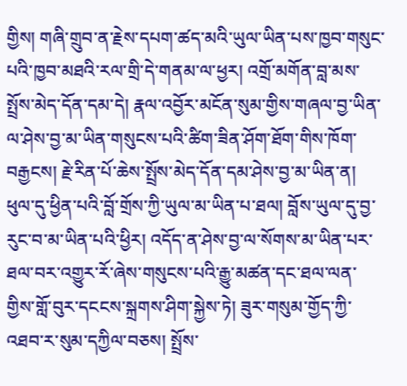གྱིས། གཞི་གྲུབ་ན་རྗེས་དཔག་ཚད་མའི་ཡུལ་ཡིན་པས་ཁྱབ་གསུང་པའི་ཁྱབ་མཐའི་རལ་གྲི་དེ་གནམ་ལ་ཕྱར། འགྲོ་མགོན་བླ་མས་སྤྲོས་མེད་དོན་དམ་དེ། རྣལ་འབྱོར་མངོན་སུམ་གྱིས་གཞལ་བྱ་ཡིན་ལ་ཤེས་བྱ་མ་ཡིན་གསུངས་པའི་ཚིག་ཟིན་ཤོག་ཐོག་གིས་ཁོག་བརྒྱངས། རྗེ་རིན་པོ་ཆེས་སྤྲོས་མེད་དོན་དམ་ཤེས་བྱ་མ་ཡིན་ན། ཕུལ་དུ་ཕྱིན་པའི་བློ་གྲོས་ཀྱི་ཡུལ་མ་ཡིན་པ་ཐལ། བློས་ཡུལ་དུ་བྱ་རུང་བ་མ་ཡིན་པའི་ཕྱིར། འདོད་ན་ཤེས་བྱ་ལ་སོགས་མ་ཡིན་པར་ཐལ་བར་འགྱུར་རོ་ཞེས་གསུངས་པའི་རྒྱུ་མཚན་དང་ཐལ་ལན་གྱིས་གློ་བུར་དངངས་སྐྲགས་ཤིག་སྐྱེས་ཏེ། ཟུར་གསུམ་གྱོད་ཀྱི་འཐབ་ར་སུམ་དཀྱིལ་བཅས། སྤྲོས་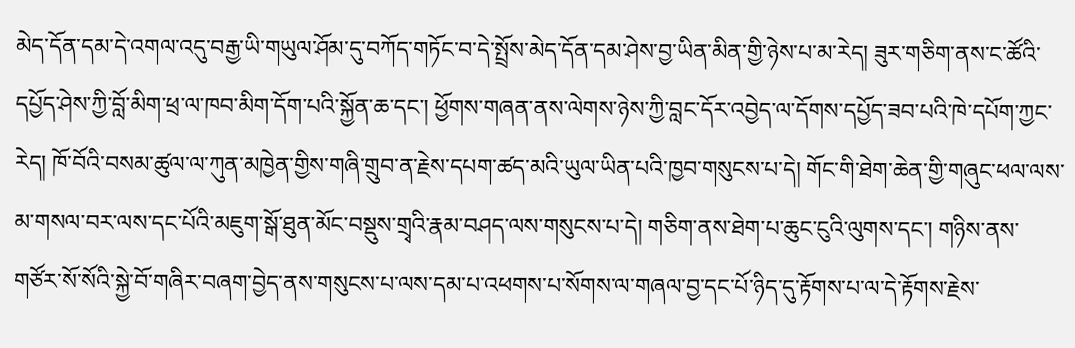མེད་དོན་དམ་དེ་འགལ་འདུ་བརྒྱ་ཡི་གཡུལ་ཤོམ་དུ་བཀོད་གཏོང་བ་དེ་སྤྲོས་མེད་དོན་དམ་ཤེས་བྱ་ཡིན་མིན་གྱི་ཉེས་པ་མ་རེད། ཟུར་གཅིག་ནས་ང་ཚོའི་དཔྱོད་ཤེས་ཀྱི་བློ་མིག་ཕྲ་ལ་ཁབ་མིག་དོག་པའི་སྐྱོན་ཆ་དང་། ཕྱོགས་གཞན་ནས་ལེགས་ཉེས་ཀྱི་བླང་དོར་འབྱེད་ལ་དོགས་དཔྱོད་ཟབ་པའི་ཁེ་དཔོག་ཀྱང་རེད། ཁོ་བོའི་བསམ་ཚུལ་ལ་ཀུན་མཁྱེན་གྱིས་གཞི་གྲུབ་ན་རྗེས་དཔག་ཚད་མའི་ཡུལ་ཡིན་པའི་ཁྱབ་གསུངས་པ་དེ། གོང་གི་ཐེག་ཆེན་གྱི་གཞུང་ཕལ་ལས་མ་གསལ་བར་ལས་དང་པོའི་མཇུག་སྒོ་ཐུན་མོང་བསྡུས་གྲྭའི་རྣམ་བཤད་ལས་གསུངས་པ་དེ། གཅིག་ནས་ཐེག་པ་ཆུང་ངུའི་ལུགས་དང་། གཉིས་ནས་གཙོར་སོ་སོའི་སྐྱེ་བོ་གཞིར་བཞག་བྱེད་ནས་གསུངས་པ་ལས་དམ་པ་འཕགས་པ་སོགས་ལ་གཞལ་བྱ་དང་པོ་ཉིད་དུ་རྟོགས་པ་ལ་དེ་རྟོགས་རྗེས་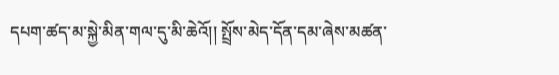དཔག་ཚད་མ་སྐྱེ་མིན་གལ་དུ་མི་ཆེའོ།། སྤྲོས་མེད་དོན་དམ་ཞེས་མཚན་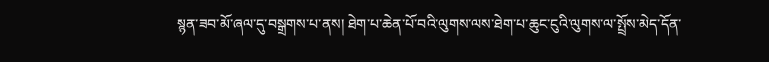སྙན་ཟབ་མོ་ཞལ་དུ་བསྒྲགས་པ་ནས། ཐེག་པ་ཆེན་པོ་བའི་ལུགས་ལས་ཐེག་པ་ཆུང་ངུའི་ལུགས་ལ་སྤྲོས་མེད་དོན་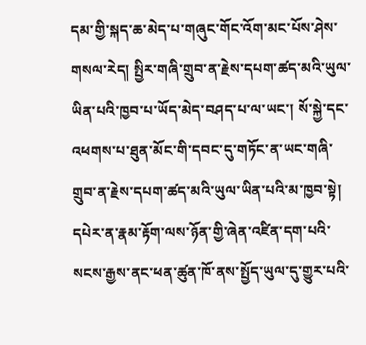དམ་གྱི་སྐད་ཆ་མེད་པ་གཞུང་གོང་འོག་མང་པོས་ཤེས་གསལ་རེད། སྤྱིར་གཞི་གྲུབ་ན་རྗེས་དཔག་ཚད་མའི་ཡུལ་ཡིན་པའི་ཁྱབ་པ་ཡོད་མེད་བཤད་པ་ལ་ཡང་། སོ་སྐྱེ་དང་འཕགས་པ་ཐུན་མོང་གི་དབང་དུ་གཏོང་ན་ཡང་གཞི་གྲུབ་ན་རྗེས་དཔག་ཚད་མའི་ཡུལ་ཡིན་པའི་མ་ཁྱབ་སྟེ།  དཔེར་ན་རྣམ་རྟོག་ལས་ཉོན་གྱི་ཞེན་འཛིན་དག་པའི་སངས་རྒྱས་ནང་ཕན་ཚུན་ཁོ་ནས་སྤྱོད་ཡུལ་དུ་གྱུར་པའི་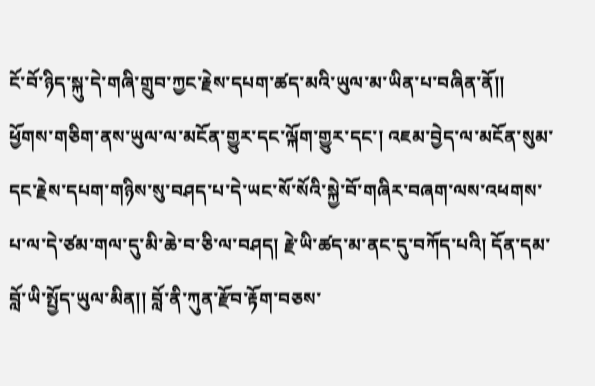ངོ་བོ་ཉིད་སྐུ་དེ་གཞི་གྲུབ་ཀྱང་རྗེས་དཔག་ཚད་མའི་ཡུལ་མ་ཡིན་པ་བཞིན་ནོ།།  ཕྱོགས་གཅིག་ནས་ཡུལ་ལ་མངོན་གྱུར་དང་ལྐོག་གྱུར་དང་། འཇམ་བྱེད་ལ་མངོན་སུམ་དང་རྗེས་དཔག་གཉིས་སུ་བཤད་པ་དེ་ཡང་སོ་སོའི་སྐྱེ་བོ་གཞིར་བཞག་ལས་འཕགས་པ་ལ་དེ་ཙམ་གལ་དུ་མི་ཆེ་བ་ཅི་ལ་བཤད། རྗེ་ཡི་ཚད་མ་ནང་དུ་བཀོད་པའི། དོན་དམ་བློ་ཡི་སྤྱོད་ཡུལ་མིན།། བློ་ནི་ཀུན་རྫོབ་རྟོག་བཅས་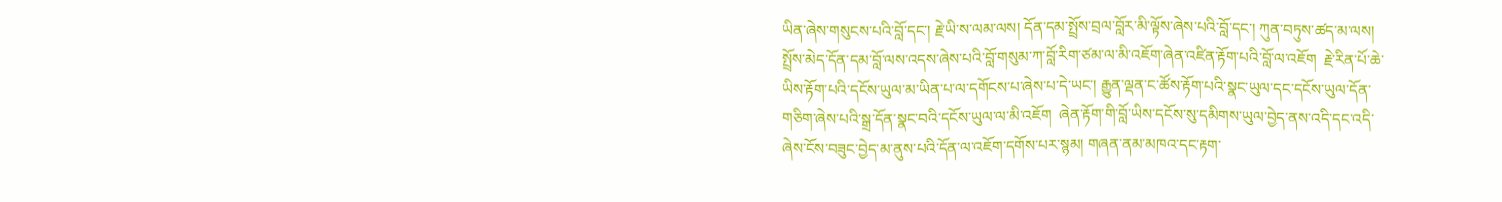ཡིན་ཞེས་གསུངས་པའི་བློ་དང་། རྗེ་ཡི་ས་ལམ་ལས། དོན་དམ་སྤྲོས་བྲལ་བློར་མི་ལྟོས་ཞེས་པའི་བློ་དང་། ཀུན་བཏུས་ཚད་མ་ལས། སྤྲོས་མེད་དོན་དམ་བློ་ལས་འདས་ཞེས་པའི་བློ་གསུམ་ཀ་བློ་རིག་ཙམ་ལ་མི་འཇོག་ཞེན་འཛིན་རྟོག་པའི་བློ་ལ་འཇོག  རྗེ་རིན་པོ་ཆེ་ཡིས་རྟོག་པའི་དངོས་ཡུལ་མ་ཡིན་པ་ལ་དགོངས་པ་ཞེས་པ་དེ་ཡང་། རྒྱུན་ལྡན་ང་ཚོས་རྟོག་པའི་སྣང་ཡུལ་དང་དངོས་ཡུལ་དོན་གཅིག་ཞེས་པའི་སྒྲ་དོན་སྣང་བའི་དངོས་ཡུལ་ལ་མི་འཇོག  ཞེན་རྟོག་གི་བློ་ཡིས་དངོས་སུ་དམིགས་ཡུལ་བྱེད་ནས་འདི་དང་འདི་ཞེས་ངོས་བཟུང་བྱེད་མ་ནུས་པའི་དོན་ལ་འཇོག་དགོས་པར་སྙམ། གཞན་ནམ་མཁའ་དང་རྟག་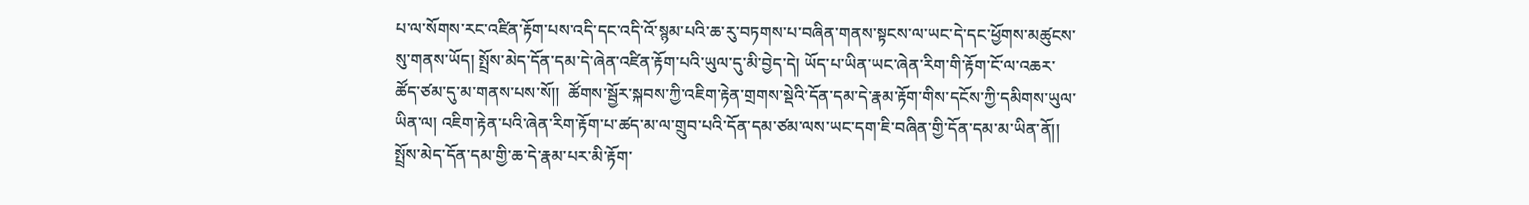པ་ལ་སོགས་རང་འཛིན་རྟོག་པས་འདི་དང་འདི་འོ་སྙམ་པའི་ཆ་རུ་བཏགས་པ་བཞིན་གནས་སྟངས་ལ་ཡང་དེ་དང་ཕྱོགས་མཚུངས་སུ་གནས་ཡོད། སྤྲོས་མེད་དོན་དམ་དེ་ཞེན་འཛིན་རྟོག་པའི་ཡུལ་དུ་མི་བྱེད་དེ། ཡོད་པ་ཡིན་ཡང་ཞེན་རིག་གི་རྟོག་ངོ་ལ་འཆར་ཚོད་ཙམ་དུ་མ་གནས་པས་སོ།།  ཚོགས་སྦྱོར་སྐབས་ཀྱི་འཇིག་རྟེན་གྲགས་སྡེའི་དོན་དམ་དེ་རྣམ་རྟོག་གིས་དངོས་ཀྱི་དམིགས་ཡུལ་ཡིན་ལ། འཇིག་རྟེན་པའི་ཞེན་རིག་རྟོག་པ་ཚད་མ་ལ་གྲུབ་པའི་དོན་དམ་ཙམ་ལས་ཡང་དག་ཇི་བཞིན་གྱི་དོན་དམ་མ་ཡིན་ནོ།།  སྤྲོས་མེད་དོན་དམ་གྱི་ཆ་དེ་རྣམ་པར་མི་རྟོག་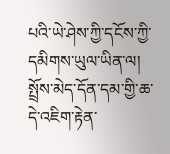པའི་ཡེ་ཤེས་ཀྱི་དངོས་ཀྱི་དམིགས་ཡུལ་ཡིན་ལ། སྤྲོས་མེད་དོན་དམ་གྱི་ཆ་དེ་འཇིག་རྟེན་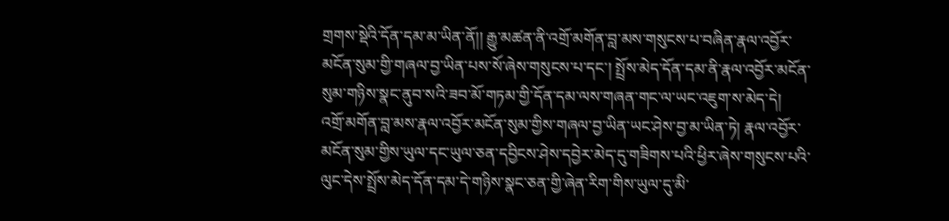གྲགས་སྡེའི་དོན་དམ་མ་ཡིན་ནོ།། རྒྱུ་མཚན་ནི་འགྲོ་མགོན་བླ་མས་གསུངས་པ་བཞིན་རྣལ་འབྱོར་མངོན་སུམ་གྱི་གཞལ་བྱ་ཡིན་པས་སོ་ཞེས་གསུངས་པ་དང་། སྤྲོས་མེད་དོན་དམ་ནི་རྣལ་འབྱོར་མངོན་སུམ་གཉིས་སྣང་ནུབ་སའི་ཟབ་མོ་གཏམ་གྱི་དོན་དམ་ལས་གཞན་གང་ལ་ཡང་འཇུག་ས་མེད་དེ།  འགྲོ་མགོན་བླ་མས་རྣལ་འབྱོར་མངོན་སུམ་གྱིས་གཞལ་བྱ་ཡིན་ཡང་ཤེས་བྱ་མ་ཡིན་ཏེ། རྣལ་འབྱོར་མངོན་སུམ་གྱིས་ཡུལ་དང་ཡུལ་ཅན་དབྱིངས་ཤེས་དབྱེར་མེད་དུ་གཟིགས་པའི་ཕྱིར་ཞེས་གསུངས་པའི་ལུང་དེས་སྤྲོས་མེད་དོན་དམ་དེ་གཉིས་སྣང་ཅན་གྱི་ཞེན་རིག་གིས་ཡུལ་དུ་མི་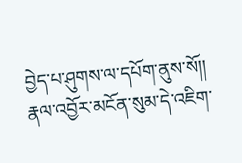བྱེད་པ་ཤུགས་ལ་དཔོག་ནུས་སོ།།  རྣལ་འབྱོར་མངོན་སུམ་དེ་འཇིག་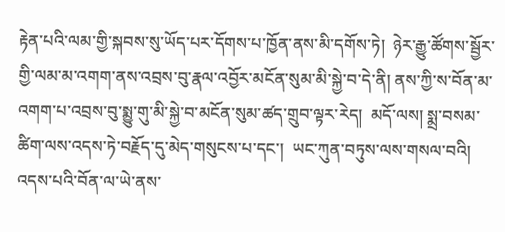རྟེན་པའི་ལམ་གྱི་སྐབས་སུ་ཡོད་པར་དོགས་པ་ཁྱོན་ནས་མི་དགོས་ཏེ།  ཉེར་རྒྱུ་ཚོགས་སྦྱོར་གྱི་ལམ་མ་འགག་ནས་འབྲས་བུ་རྣལ་འབྱོར་མངོན་སུམ་མི་སྐྱེ་བ་དེ་ནི། ནས་ཀྱི་ས་བོན་མ་འགག་པ་འབྲས་བུ་སྨྱུ་གུ་མི་སྐྱེ་བ་མངོན་སུམ་ཚད་གྲུབ་ལྟར་རེད།  མདོ་ལས། སྨྲ་བསམ་ཚིག་ལས་འདས་ཏེ་བརྗོད་དུ་མེད་གསུངས་པ་དང་།  ཡང་ཀུན་བཏུས་ལས་གསལ་བའི། འདས་པའི་བོན་ལ་ཡེ་ནས་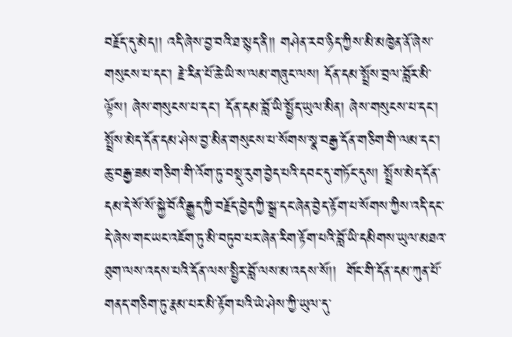བརྗོད་དུ་མེད།། འདི་ཞེས་བྱ་བའི་ཐ་སྙད་ནི།། གཤེན་རབ་ཉིད་ཀྱིས་མི་མཁྱེན་ནོ་ཞེས་གསུངས་པ་དང་། རྗེ་རིན་པོ་ཆེ་ཡི་ས་ལམ་གཞུང་ལས། དོན་དམ་སྤྲོས་བྲལ་བློར་མི་ལྟོས། ཞེས་གསུངས་པ་དང་། དོན་དམ་བློ་ཡི་སྤྱོད་ཡུལ་མིན། ཞེས་གསུངས་པ་དང་། སྤྲོས་མེད་དོན་དམ་ཤེས་བྱ་མིན་གསུངས་པ་སོགས་སྣ་བརྒྱ་དོན་གཅིག་གི་ལམ་དང་། ཆུ་བརྒྱ་ཟམ་གཅིག་གི་འོག་ཏུ་བསྡུ་རུག་བྱེད་པའི་དབང་དུ་གཏོང་དུས། སྤྲོས་མེད་དོན་དམ་དེ་སོ་སོ་སྐྱེ་བོའི་རྒྱུད་ཀྱི་བརྗོད་བྱེད་ཀྱི་སྒྲ་དང་ཞེན་བྱེད་རྟོག་པ་སོགས་ཀྱིས་འདི་དང་དེ་ཞེས་གང་ཡང་འཇོག་ཏུ་མི་བཏུབ་པར་ཞེན་རིག་རྟོག་པའི་བློ་ཡི་དམིགས་ཡུལ་མཐའ་ཐུག་ལས་འདས་པའི་དོན་ལས་སྤྱིར་བློ་ལས་མ་འདས་སོ།།  གོང་གི་དོན་དམ་ཀུན་པོ་གནད་གཅིག་ཏུ་རྣམ་པར་མི་རྟོག་པའི་ཡེ་ཤེས་ཀྱི་ཡུལ་དུ་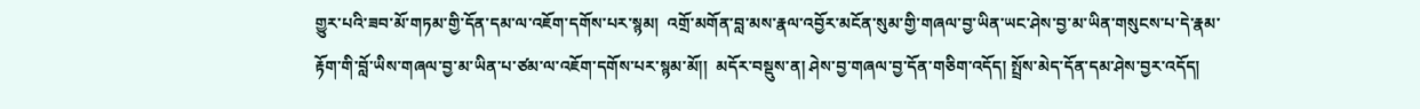གྱུར་པའི་ཟབ་མོ་གཏམ་གྱི་དོན་དམ་ལ་འཇོག་དགོས་པར་སྙམ།  འགྲོ་མགོན་བླ་མས་རྣལ་འབྱོར་མངོན་སུམ་གྱི་གཞལ་བྱ་ཡིན་ཡང་ཤེས་བྱ་མ་ཡིན་གསུངས་པ་དེ་རྣམ་རྟོག་གི་བློ་ཡིས་གཞལ་བྱ་མ་ཡིན་པ་ཙམ་ལ་འཇོག་དགོས་པར་སྙམ་མོ།།  མདོར་བསྡུས་ན། ཤེས་བྱ་གཞལ་བྱ་དོན་གཅིག་འདོད། སྤྲོས་མེད་དོན་དམ་ཤེས་བྱར་འདོད།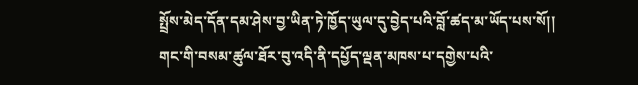སྤྲོས་མེད་དོན་དམ་ཤེས་བྱ་ཡིན་ཏེ་ཁྱོད་ཡུལ་དུ་བྱེད་པའི་བློ་ཚད་མ་ཡོད་པས་སོ།།
གང་གི་བསམ་ཚུལ་ཐོར་བུ་འདི་ནི་དཔྱོད་ལྡན་མཁས་པ་དགྱེས་པའི་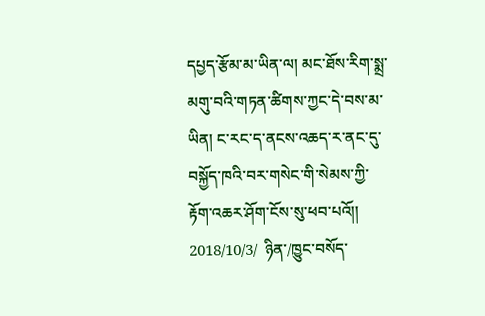དཔྱད་རྩོམ་མ་ཡིན་ལ། མང་ཐོས་རིག་སྨྲ་མགུ་བའི་གཏན་ཚིགས་ཀྱང་དེ་བས་མ་ཡིན། ང་རང་ད་ནངས་འཆད་ར་ནང་དུ་བསྐྱོད་ཁའི་བར་གསེང་གི་སེམས་ཀྱི་རྟོག་འཆར་ཤོག་ངོས་སུ་ཕབ་པའོ།།
2018/10/3/  ཉིན་/ཁྱུང་བསོད་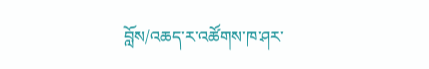བློས/འཆད་ར་འཚོགས་ཁ་ཤར་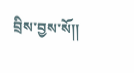བྲིས་བྱས་སོ།།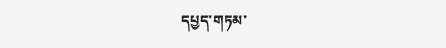དཔྱད་གཏམ་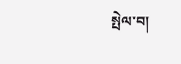སྤེལ་བ།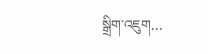སྒྲིག་འཇུག...